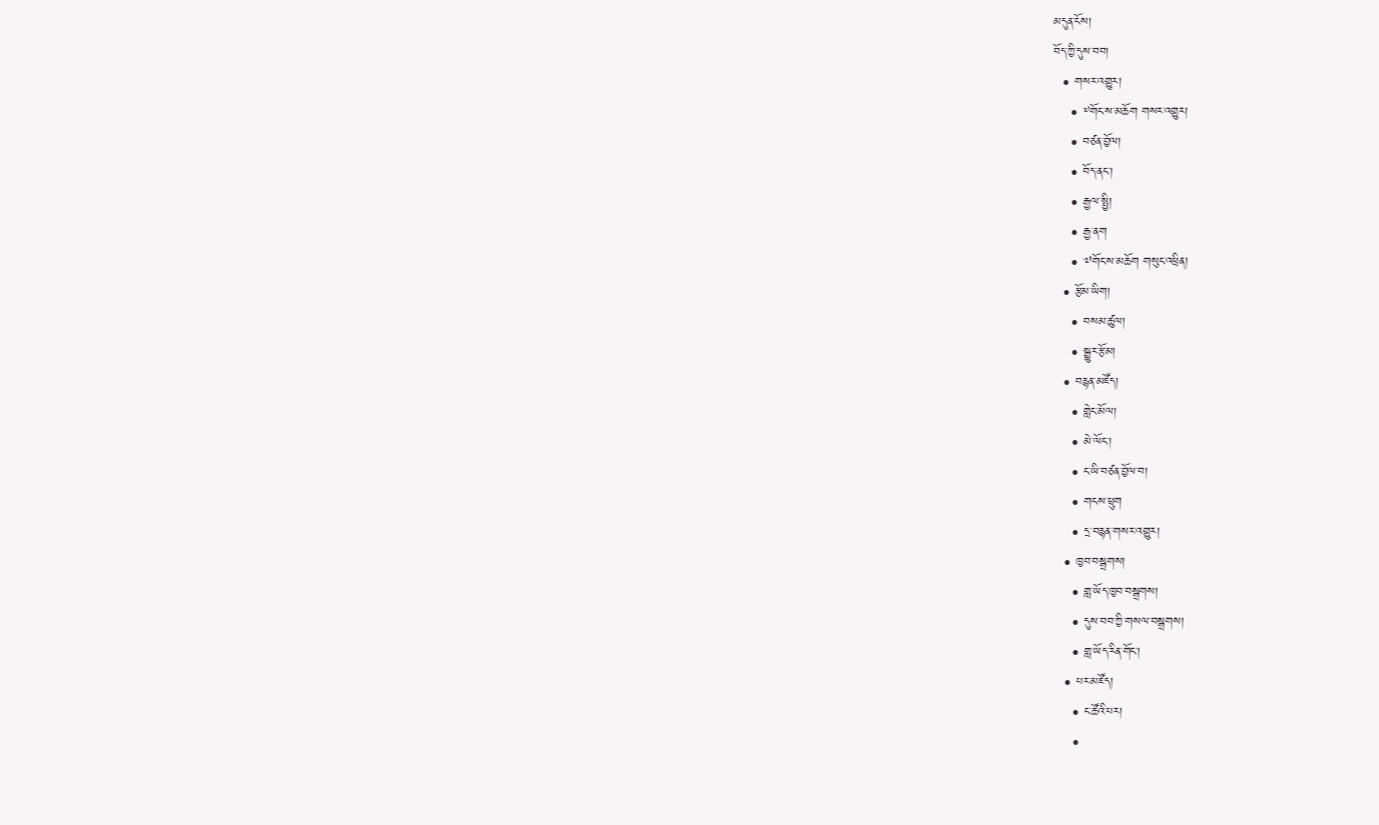མདུན་ངོས།
བོད་ཀྱི་དུས་བབ།
  • གསར་འགྱུར།
    • ༸གོང་ས་མཆོག གསར་འགྱུར།
    • བཙན་བྱོལ།
    • བོད་ནང་།
    • རྒྱལ་སྤྱི།
    • རྒྱ་ནག
    • ༧གོང་ས་མཆོག གསུང་འཕྲིན།
  • རྩོམ་ཡིག།
    • བསམ་ཚུལ།
    • སྒྱུར་རྩོམ།
  • བརྙན་མཛོད།
    • གླེང་མོལ།
    • མེ་ལོང་།
    • ང་ཡི་བཙན་བྱོལ་བ།
    • གངས་ཕྲུག
    • དྲ་བརྙན་གསར་འགྱུར།
  • ཁྱབ་བསྒྲགས།
    • གླ་ཡོད་ཁྱབ་བསྒྲགས།
    • དུས་བབ་ཀྱི་གསལ་བསྒྲགས།
    • གླ་ཡོད་རིན་གོང་།
  • པར་མཛོད།
    • ང་ཚོའི་པར།
    •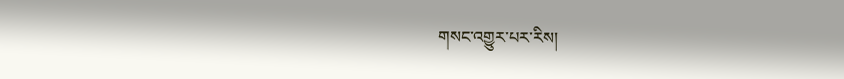གསང་འགྱུར་པར་རིས།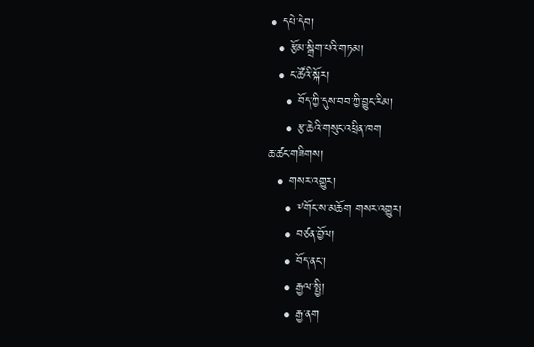• དཔེ་དེབ།
  • རྩོམ་སྒྲིག་པའི་གཏམ།
  • ང་ཚོའི་སྐོར།
    • བོད་ཀྱི་དུས་བབ་ཀྱི་བྱུང་རིམ།
    • རྩ་ཆེའི་གསུང་འཕྲིན་ཁག
ཆ་ཚང་གཟིགས།
  • གསར་འགྱུར།
    • ༸གོང་ས་མཆོག གསར་འགྱུར།
    • བཙན་བྱོལ།
    • བོད་ནང་།
    • རྒྱལ་སྤྱི།
    • རྒྱ་ནག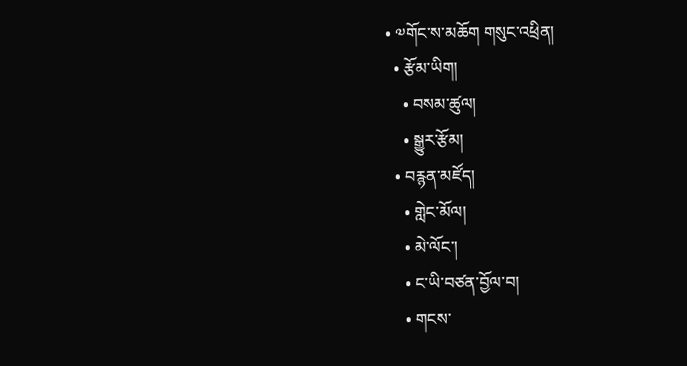• ༧གོང་ས་མཆོག གསུང་འཕྲིན།
  • རྩོམ་ཡིག།
    • བསམ་ཚུལ།
    • སྒྱུར་རྩོམ།
  • བརྙན་མཛོད།
    • གླེང་མོལ།
    • མེ་ལོང་།
    • ང་ཡི་བཙན་བྱོལ་བ།
    • གངས་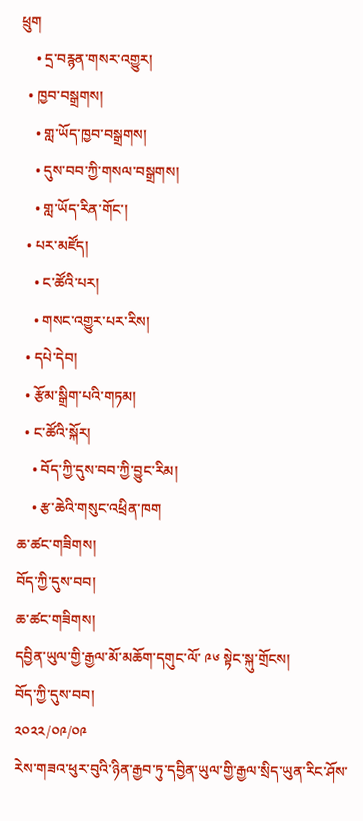ཕྲུག
    • དྲ་བརྙན་གསར་འགྱུར།
  • ཁྱབ་བསྒྲགས།
    • གླ་ཡོད་ཁྱབ་བསྒྲགས།
    • དུས་བབ་ཀྱི་གསལ་བསྒྲགས།
    • གླ་ཡོད་རིན་གོང་།
  • པར་མཛོད།
    • ང་ཚོའི་པར།
    • གསང་འགྱུར་པར་རིས།
  • དཔེ་དེབ།
  • རྩོམ་སྒྲིག་པའི་གཏམ།
  • ང་ཚོའི་སྐོར།
    • བོད་ཀྱི་དུས་བབ་ཀྱི་བྱུང་རིམ།
    • རྩ་ཆེའི་གསུང་འཕྲིན་ཁག
ཆ་ཚང་གཟིགས།
བོད་ཀྱི་དུས་བབ།
ཆ་ཚང་གཟིགས།
དབྱིན་ཡུལ་གྱི་རྒྱལ་མོ་མཆོག་དགུང་ལོ་ ༩༦ སྟེང་སྐུ་གྲོངས།
བོད་ཀྱི་དུས་བབ།
༢༠༢༢/༠༩/༠༩
རེས་གཟའ་ཕུར་བུའི་ཉིན་རྒྱབ་ཏུ་དབྱིན་ཡུལ་གྱི་རྒྱལ་སྲིད་ཡུན་རིང་ཤོས་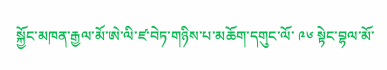སྐྱོང་མཁན་རྒྱལ་མོ་ཨེ་ལི་ཛ་བེཏ་གཉིས་པ་མཆོག་དགུང་ལོ་ ༩༦ སྟེང་བྷལ་མོ་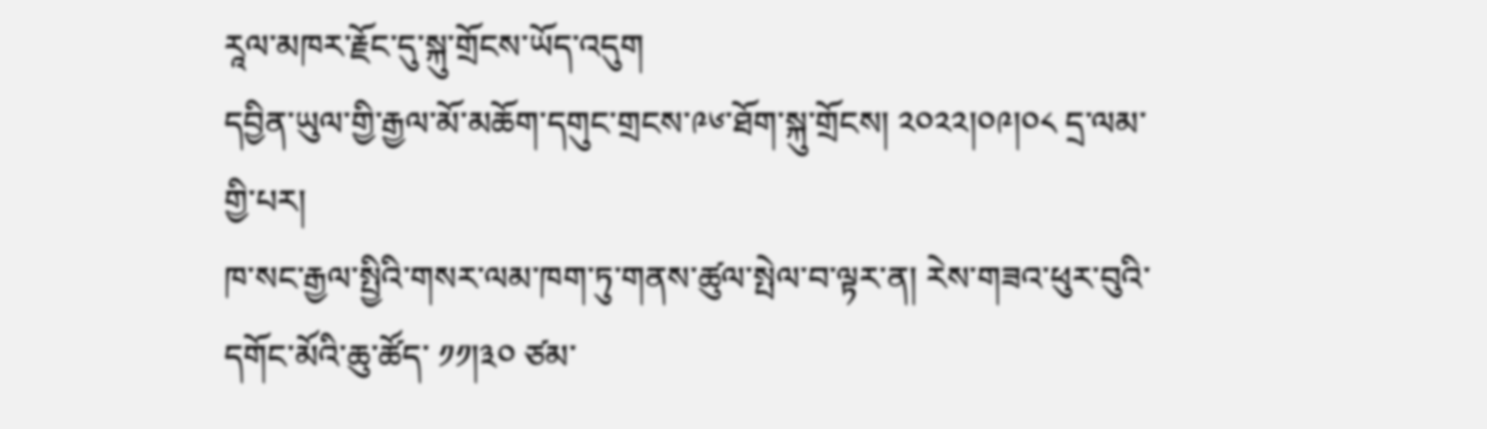རཱལ་མཁར་རྗོང་དུ་སྐུ་གྲོངས་ཡོད་འདུག
དབྱིན་ཡུལ་གྱི་རྒྱལ་མོ་མཆོག་དགུང་གྲངས་༩༦་ཐོག་སྐུ་གྲོངས། ༢༠༢༢།༠༩།༠༨ དྲ་ལམ་གྱི་པར།
ཁ་སང་རྒྱལ་སྤྱིའི་གསར་ལམ་ཁག་ཏུ་གནས་ཚུལ་སྤེལ་བ་ལྟར་ན། རེས་གཟའ་ཕུར་བུའི་དགོང་མོའི་ཆུ་ཚོད་ ༡༡།༣༠ ཙམ་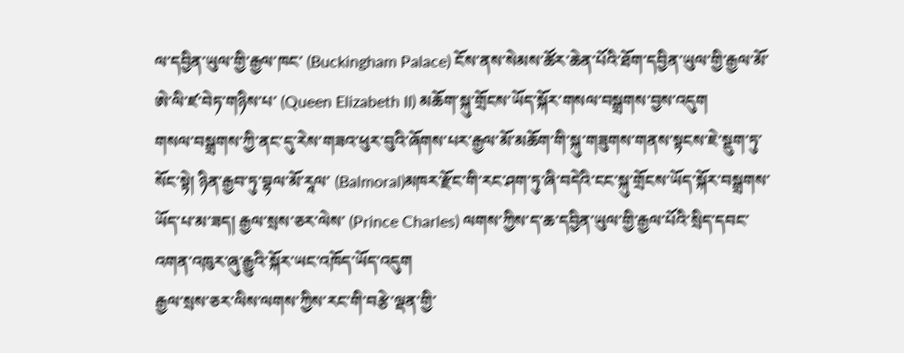ལ་དབྱིན་ཡུལ་གྱི་རྒྱལ་ཁང་ (Buckingham Palace) ངོས་ནས་སེམས་ཚོར་ཆེན་པོའི་ཐོག་དབྱིན་ཡུལ་གྱི་རྒྱལ་མོ་ཨེ་ལི་ཛ་བེཏ་གཉིས་པ་ (Queen Elizabeth II) མཆོག་སྐུ་གྲོངས་ཡོད་སྐོར་གསལ་བསྒྲགས་བྱས་འདུག
གསལ་བསྒྲགས་ཀྱི་ནང་དུ་རེས་གཟའ་ཕུར་བུའི་ཞོགས་པར་རྒྱལ་མོ་མཆོག་གི་སྐུ་གཟུགས་གནས་སྟངས་ཇེ་སྡུག་ཏུ་སོང་སྟེ། ཉིན་རྒྱབ་ཏུ་བྷལ་མོ་རཱལ་ (Balmoral)མཁར་རྫོང་གི་རང་ཤག་ཏུ་ཞི་བདེའི་ངང་སྐུ་གྲོངས་ཡོད་སྐོར་བསྒྲགས་ཡོད་པ་མ་ཟད། རྒྱལ་སྲས་ཅར་ལེས་ (Prince Charles) ལགས་ཀྱིས་ད་ཆ་དབྱིན་ཡུལ་གྱི་རྒྱལ་པོའི་སྲིད་དབང་འགན་འཁུར་ཞུ་རྒྱུའི་སྐོར་ཡང་འཁོད་ཡོད་འདུག
རྒྱལ་སྲས་ཅར་ལིས་ལགས་ཀྱིས་རང་གི་བརྩེ་ལྡན་གྱི་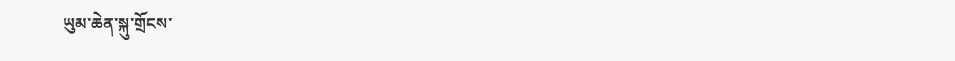ཡུམ་ཆེན་སྐུ་གྲོངས་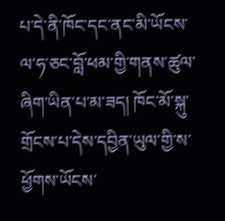པ་དེ་ནི་ཁོང་དང་ནང་མི་ཡོངས་ལ་ཧ་ཅང་བློ་ཕམ་གྱི་གནས་ཚུལ་ཞིག་ཡིན་པ་མ་ཟད། ཁོང་མོ་སྐུ་གྲོངས་པ་དེས་དབྱིན་ཡུལ་གྱི་ས་ཕྱོགས་ཡོངས་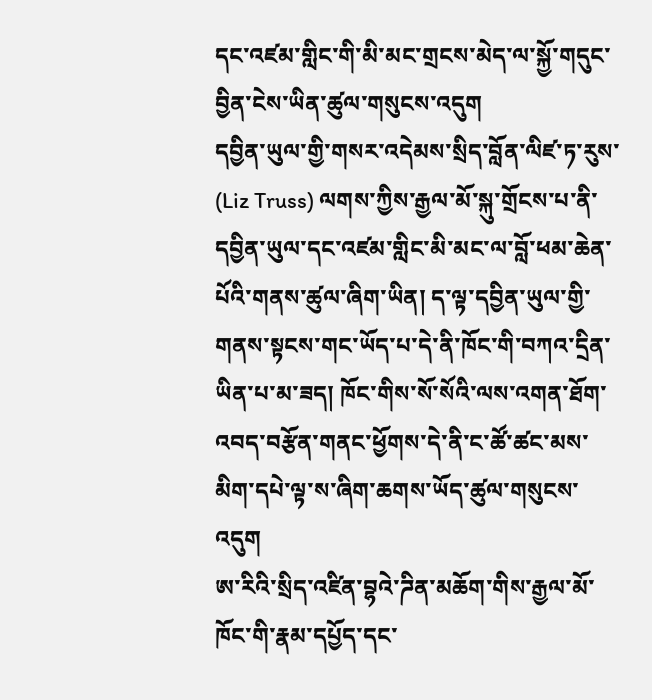དང་འཛམ་གླིང་གི་མི་མང་གྲངས་མེད་ལ་སྐྱོ་གདུང་བྱིན་ངེས་ཡིན་ཚུལ་གསུངས་འདུག
དབྱིན་ཡུལ་གྱི་གསར་འདེམས་སྲིད་བློན་ལིཛ་ཏ་རུས་ (Liz Truss) ལགས་ཀྱིས་རྒྱལ་མོ་སྐུ་གྲོངས་པ་ནི་དབྱིན་ཡུལ་དང་འཛམ་གླིང་མི་མང་ལ་བློ་ཕམ་ཆེན་པོའི་གནས་ཚུལ་ཞིག་ཡིན། ད་ལྟ་དབྱིན་ཡུལ་གྱི་གནས་སྟངས་གང་ཡོད་པ་དེ་ནི་ཁོང་གི་བཀའ་དྲིན་ཡིན་པ་མ་ཟད། ཁོང་གིས་སོ་སོའི་ལས་འགན་ཐོག་འབད་བརྩོན་གནང་ཕྱོགས་དེ་ནི་ང་ཚོ་ཚང་མས་མིག་དཔེ་ལྟ་ས་ཞིག་ཆགས་ཡོད་ཚུལ་གསུངས་འདུག
ཨ་རིའི་སྲིད་འཛིན་བྷའེ་ཌིན་མཆོག་གིས་རྒྱལ་མོ་ཁོང་གི་རྣམ་དཔྱོད་དང་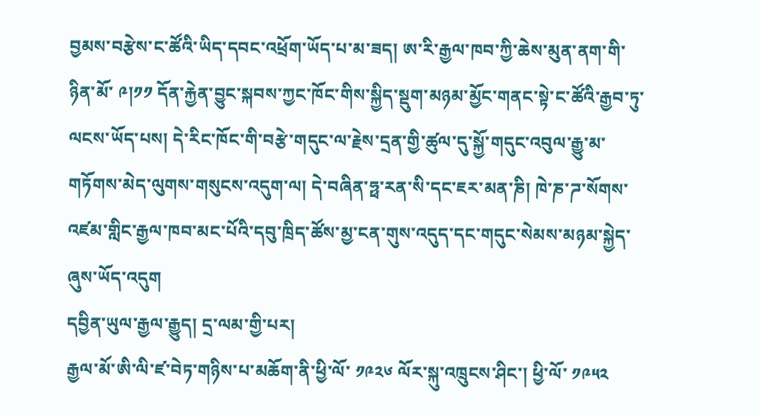བྱམས་བརྩེས་ང་ཚོའི་ཡིད་དབང་འཕྲོག་ཡོད་པ་མ་ཟད། ཨ་རི་རྒྱལ་ཁབ་ཀྱི་ཆེས་མུན་ནག་གི་ཉིན་མོ་ ༩།༡༡ དོན་རྐྱེན་བྱུང་སྐབས་ཀྱང་ཁོང་གིས་སྐྱིད་སྡུག་མཉམ་མྱོང་གནང་སྟེ་ང་ཚོའི་རྒྱབ་ཏུ་ལངས་ཡོད་པས། དེ་རིང་ཁོང་གི་བརྩེ་གདུང་ལ་རྗེས་དྲན་གྱི་ཚུལ་དུ་སྐྱོ་གདུང་འབུལ་རྒྱུ་མ་གཏོགས་མེད་ལུགས་གསུངས་འདུག་ལ། དེ་བཞིན་ཧྥ་རན་སི་དང་ཇར་མན་ཎི། ཁེ་ཎ་ཌ་སོགས་འཛམ་གླིང་རྒྱལ་ཁབ་མང་པོའི་དབུ་ཁྲིད་ཚོས་མྱ་ངན་གུས་འདུད་དང་གདུང་སེམས་མཉམ་སྐྱེད་ཞུས་ཡོད་འདུག
དབྱིན་ཡུལ་རྒྱལ་རྒྱུད། དྲ་ལམ་གྱི་པར།
རྒྱལ་མོ་ཨི་ལི་ཛ་བེཏ་གཉིས་པ་མཆོག་ནི་ཕྱི་ལོ་ ༡༩༢༦ ལོར་སྐུ་འཁྲུངས་ཤིང་། ཕྱི་ལོ་ ༡༩༥༢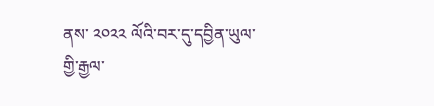ནས་ ༢༠༢༢ ལོའི་བར་དུ་དབྱིན་ཡུལ་གྱི་རྒྱལ་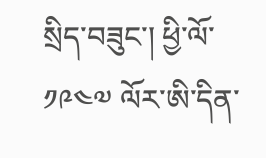སྲིད་བཟུང་། ཕྱི་ལོ་ ༡༩༤༧ ལོར་ཨི་དིན་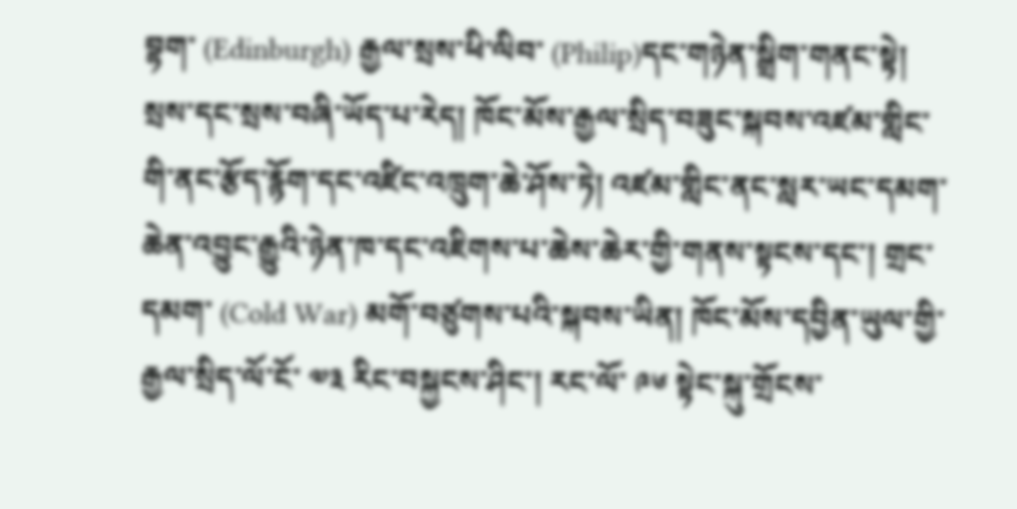བྷག་ (Edinburgh) རྒྱལ་སྲས་ཕི་ལིབ་ (Philip)དང་གཉེན་སྒྲིག་གནང་སྟེ། སྲས་དང་སྲས་བཞི་ཡོད་པ་རེད། ཁོང་མོས་རྒྱལ་སྲིད་བཟུང་སྐབས་འཛམ་གླིང་གི་ནང་རྩོད་རྙོག་དང་འཛིང་འཁྲུག་ཆེ་ཤོས་ཏེ། འཛམ་གླིང་ནང་སླར་ཡང་དམག་ཆེན་འབྱུང་རྒྱུའི་ཉེན་ཁ་དང་འཇིགས་པ་ཆེས་ཆེར་གྱི་གནས་སྟངས་དང་། གྲང་དམག་ (Cold War) མགོ་བཙུགས་པའི་སྐབས་ཡིན། ཁོང་མོས་དབྱིན་ཡུལ་གྱི་རྒྱལ་སྲིད་ལོ་ངོ་ ༧༣ རིང་བསྐྱངས་ཤིང་། རང་ལོ་ ༩༦ སྟེང་སྐུ་གྲོངས་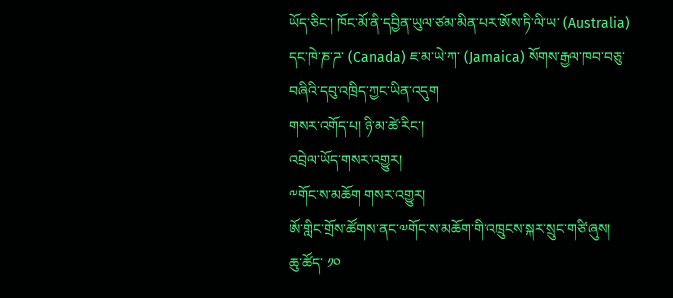ཡོད་ཅིང་། ཁོང་མོ་ནི་དབྱིན་ཡུལ་ཙམ་མིན་པར་ཨོས་ཏི་ལི་ཡ་ (Australia) དང་ཁེ་ཎ་ཌ་ (Canada) ཇ་མ་ཡེ་ཀ་ (Jamaica) སོགས་རྒྱལ་ཁབ་བཅུ་བཞིའི་དབུ་འཁྲིད་ཀྱང་ཡིན་འདུག
གསར་འགོད་པ། ཉི་མ་ཚེ་རིང་།
འབྲེལ་ཡོད་གསར་འགྱུར།
༸གོང་ས་མཆོག གསར་འགྱུར།
ཨོ་གླིང་གྲོས་ཚོགས་ནང་༧གོང་ས་མཆོག་གི་འཁྲུངས་སྐར་སྲུང་གཙི་ཞུས།
ཆུ་ཚོད་ ༡༠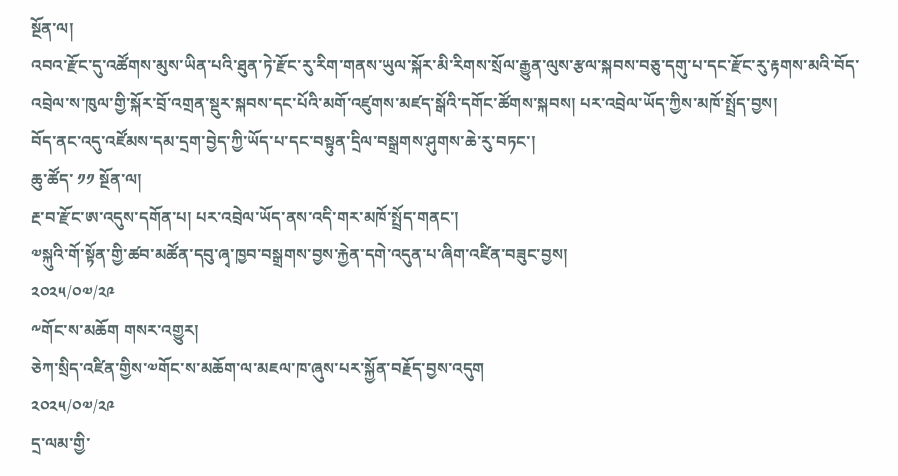སྔོན་ལ།
འབའ་རྫོང་དུ་འཚོགས་མུས་ཡིན་པའི་ཐུན་ཏེ་རྫོང་རུ་རིག་གནས་ཡུལ་སྐོར་མི་རིགས་སྲོལ་རྒྱུན་ལུས་རྩལ་སྐབས་བཅུ་དགུ་པ་དང་རྫོང་རུ་རྟགས་མའི་བོད་འབྲེལ་ས་ཁུལ་གྱི་སྐོར་བྲོ་འགྲན་སྡུར་སྐབས་དང་པོའི་མགོ་འཛུགས་མཛད་སྒོའི་དགོང་ཚོགས་སྐབས། པར་འབྲེལ་ཡོད་ཀྱིས་མཁོ་སྤྲོད་བྱས།
བོད་ནང་འདུ་འཛོམས་དམ་དྲག་བྱེད་ཀྱི་ཡོད་པ་དང་བསྟུན་དྲིལ་བསྒྲགས་ཤུགས་ཆེ་རུ་བཏང་།
ཆུ་ཚོད་ ༡༡ སྔོན་ལ།
རྔ་བ་རྫོང་ཨ་འདུས་དགོན་པ། པར་འབྲེལ་ཡོད་ནས་འདི་གར་མཁོ་སྤྲོད་གནང་།
༧སྐུའི་གོ་སྟོན་གྱི་ཚབ་མཚོན་དབུ་ཞྭ་ཁྱབ་བསྒྲགས་བྱས་རྐྱེན་དགེ་འདུན་པ་ཞིག་འཛིན་བཟུང་བྱས།
༢༠༢༥/༠༧/༢༩
༸གོང་ས་མཆོག གསར་འགྱུར།
ཅེཀ་སྲིད་འཛིན་གྱིས་༧གོང་ས་མཆོག་ལ་མཇལ་ཁ་ཞུས་པར་སྐྱོན་བརྗོད་བྱས་འདུག
༢༠༢༥/༠༧/༢༩
དྲ་ལམ་གྱི་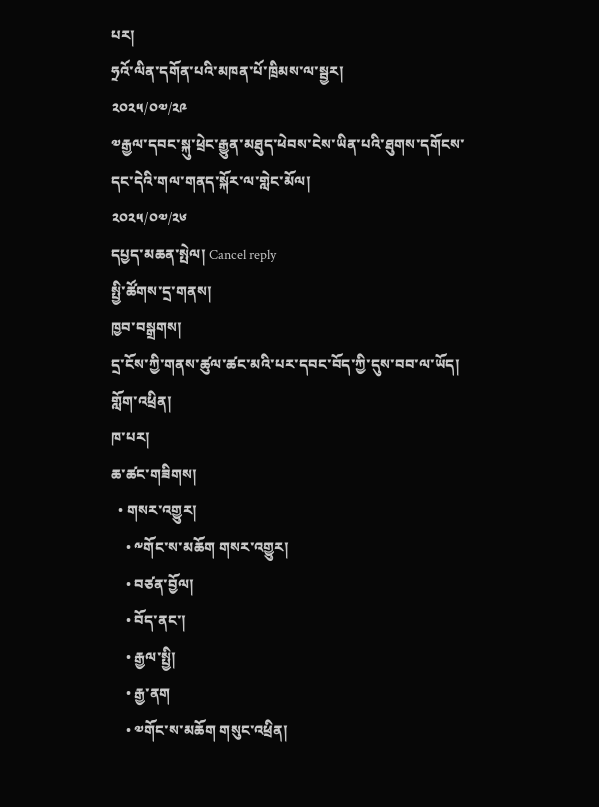པར།
ཧྲའོ་ལིན་དགོན་པའི་མཁན་པོ་ཁྲིམས་ལ་སྦྱར།
༢༠༢༥/༠༧/༢༩
༧རྒྱལ་དབང་སྐུ་ཕྲེང་རྒྱུན་མཐུད་ཕེབས་ངེས་ཡིན་པའི་ཐུགས་དགོངས་དང་དེའི་གལ་གནད་སྐོར་ལ་གླེང་མོལ།
༢༠༢༥/༠༧/༢༦
དཔྱད་མཆན་སྤེལ། Cancel reply
སྤྱི་ཚོགས་དྲ་གནས།
ཁྱབ་བསྒྲགས།
དྲ་ངོས་ཀྱི་གནས་ཚུལ་ཚང་མའི་པར་དབང་བོད་ཀྱི་དུས་བབ་ལ་ཡོད།
གློག་འཕྲིན།
ཁ་པར།
ཆ་ཚང་གཟིགས།
  • གསར་འགྱུར།
    • ༸གོང་ས་མཆོག གསར་འགྱུར།
    • བཙན་བྱོལ།
    • བོད་ནང་།
    • རྒྱལ་སྤྱི།
    • རྒྱ་ནག
    • ༧གོང་ས་མཆོག གསུང་འཕྲིན།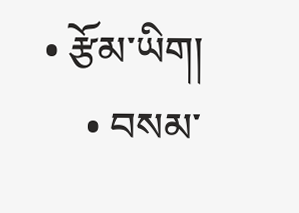• རྩོམ་ཡིག།
    • བསམ་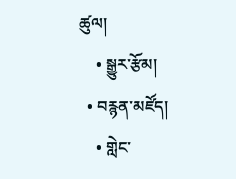ཚུལ།
    • སྒྱུར་རྩོམ།
  • བརྙན་མཛོད།
    • གླེང་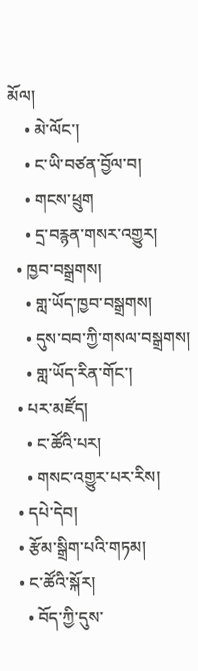མོལ།
    • མེ་ལོང་།
    • ང་ཡི་བཙན་བྱོལ་བ།
    • གངས་ཕྲུག
    • དྲ་བརྙན་གསར་འགྱུར།
  • ཁྱབ་བསྒྲགས།
    • གླ་ཡོད་ཁྱབ་བསྒྲགས།
    • དུས་བབ་ཀྱི་གསལ་བསྒྲགས།
    • གླ་ཡོད་རིན་གོང་།
  • པར་མཛོད།
    • ང་ཚོའི་པར།
    • གསང་འགྱུར་པར་རིས།
  • དཔེ་དེབ།
  • རྩོམ་སྒྲིག་པའི་གཏམ།
  • ང་ཚོའི་སྐོར།
    • བོད་ཀྱི་དུས་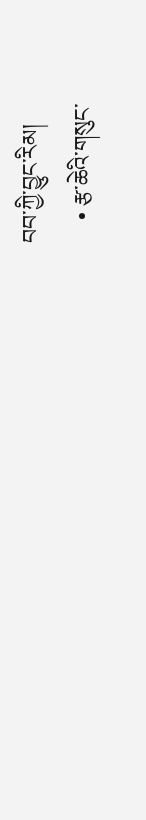བབ་ཀྱི་བྱུང་རིམ།
    • རྩ་ཆེའི་གསུང་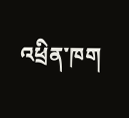འཕྲིན་ཁག